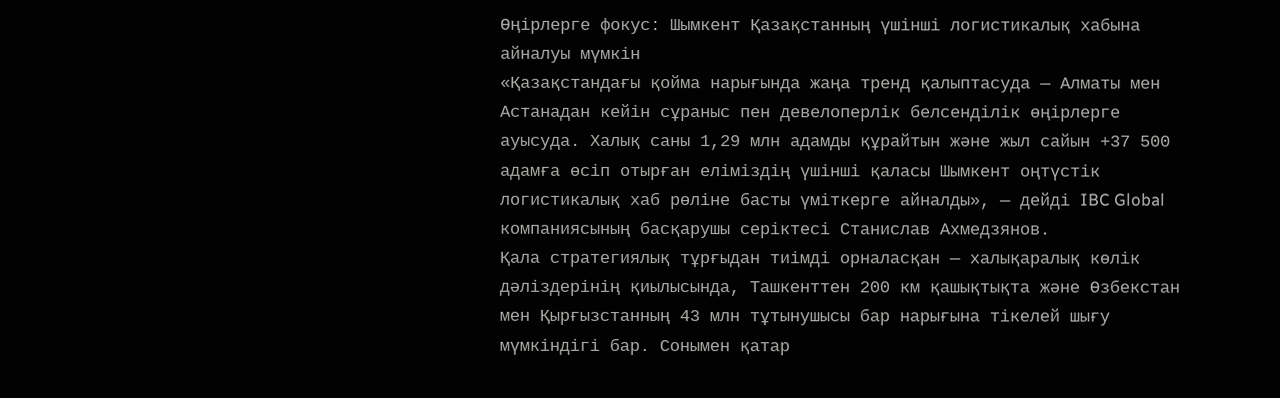Өңірлерге фокус: Шымкент Қазақстанның үшінші логистикалық хабына айналуы мүмкін
«Қазақстандағы қойма нарығында жаңа тренд қалыптасуда — Алматы мен Астанадан кейін сұраныс пен девелоперлік белсенділік өңірлерге ауысуда. Халық саны 1,29 млн адамды құрайтын және жыл сайын +37 500 адамға өсіп отырған еліміздің үшінші қаласы Шымкент оңтүстік логистикалық хаб рөліне басты үміткерге айналды», — дейді IBC Global компаниясының басқарушы серіктесі Станислав Ахмедзянов.
Қала стратегиялық тұрғыдан тиімді орналасқан — халықаралық көлік дәліздерінің қиылысында, Ташкенттен 200 км қашықтықта және Өзбекстан мен Қырғызстанның 43 млн тұтынушысы бар нарығына тікелей шығу мүмкіндігі бар. Сонымен қатар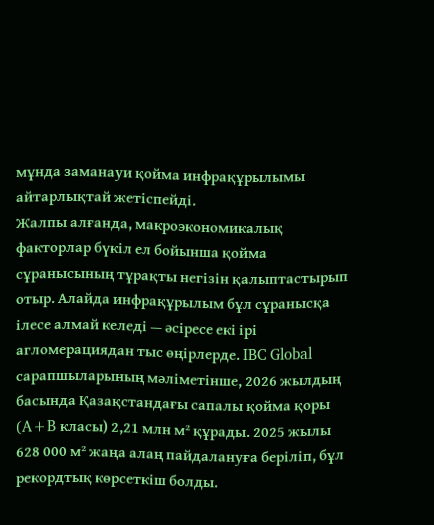мұнда заманауи қойма инфрақұрылымы айтарлықтай жетіспейді.
Жалпы алғанда, макроэкономикалық факторлар бүкіл ел бойынша қойма сұранысының тұрақты негізін қалыптастырып отыр. Алайда инфрақұрылым бұл сұранысқа ілесе алмай келеді — әсіресе екі ірі агломерациядан тыс өңірлерде. IBC Global сарапшыларының мәліметінше, 2026 жылдың басында Қазақстандағы сапалы қойма қоры (A+B класы) 2,21 млн м² құрады. 2025 жылы 628 000 м² жаңа алаң пайдалануға беріліп, бұл рекордтық көрсеткіш болды.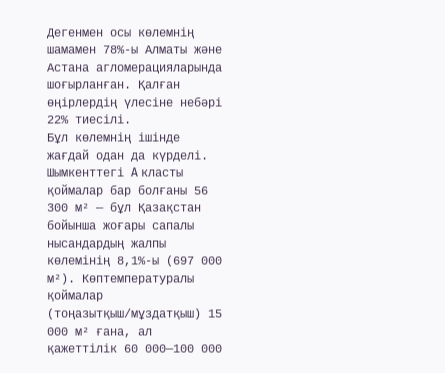Дегенмен осы көлемнің шамамен 78%-ы Алматы және Астана агломерацияларында шоғырланған. Қалған өңірлердің үлесіне небәрі 22% тиесілі.
Бұл көлемнің ішінде жағдай одан да күрделі. Шымкенттегі A класты қоймалар бар болғаны 56 300 м² — бұл Қазақстан бойынша жоғары сапалы нысандардың жалпы көлемінің 8,1%-ы (697 000 м²). Көптемпературалы қоймалар (тоңазытқыш/мұздатқыш) 15 000 м² ғана, ал қажеттілік 60 000—100 000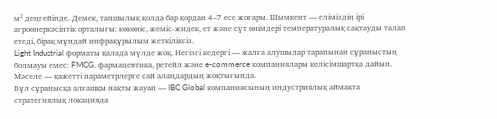м² деңгейінде. Демек, тапшылық қолда бар қордан 4–7 есе жоғары. Шымкент — еліміздің ірі агроөнеркәсіптік орталығы: көкөніс, жеміс-жидек, ет және сүт өнімдері температуралық сақтауды талап етеді, бірақ мұндай инфрақұрылым жеткіліксіз.
Light Industrial форматы қалада мүлде жоқ. Негізгі кедергі — жалға алушылар тарапынан сұраныстың болмауы емес: FMCG, фармацевтика, ретейл және e-commerce компаниялары келісімшартқа дайын. Мәселе — қажетті параметрлерге сай алаңдардың жоқтығында.
Бұл сұранысқа алғашқы нақты жауап — IBC Global компаниясының индустриялық аймақта стратегиялық локацияда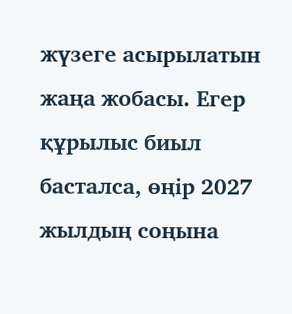жүзеге асырылатын жаңа жобасы. Егер құрылыс биыл басталса, өңір 2027 жылдың соңына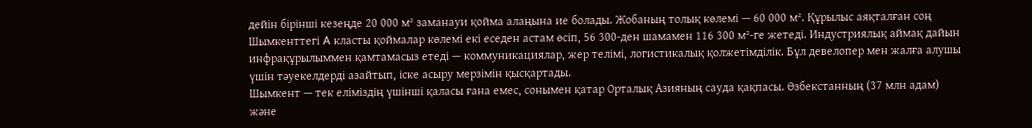дейін бірінші кезеңде 20 000 м² заманауи қойма алаңына ие болады. Жобаның толық көлемі — 60 000 м². Құрылыс аяқталған соң Шымкенттегі A класты қоймалар көлемі екі еседен астам өсіп, 56 300-ден шамамен 116 300 м²-ге жетеді. Индустриялық аймақ дайын инфрақұрылыммен қамтамасыз етеді — коммуникациялар, жер телімі, логистикалық қолжетімділік. Бұл девелопер мен жалға алушы үшін тәуекелдерді азайтып, іске асыру мерзімін қысқартады.
Шымкент — тек еліміздің үшінші қаласы ғана емес, сонымен қатар Орталық Азияның сауда қақпасы. Өзбекстанның (37 млн адам) және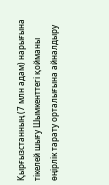Қырғызстанның (7 млн адам) нарығына тікелей шығу Шымкенттегі қойманы өңірлік тарату орталығына айналдыру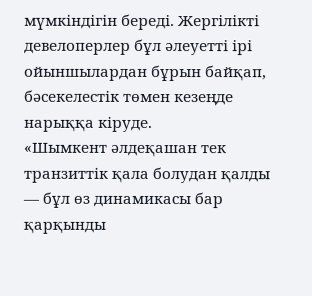мүмкіндігін береді. Жергілікті девелоперлер бұл әлеуетті ірі ойыншылардан бұрын байқап, бәсекелестік төмен кезеңде нарыққа кіруде.
«Шымкент әлдеқашан тек транзиттік қала болудан қалды — бұл өз динамикасы бар қарқынды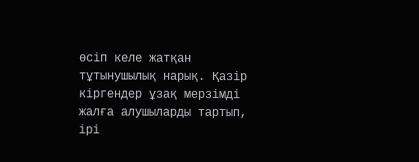өсіп келе жатқан тұтынушылық нарық. Қазір кіргендер ұзақ мерзімді жалға алушыларды тартып, ірі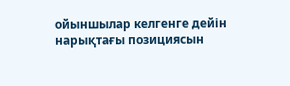ойыншылар келгенге дейін нарықтағы позициясын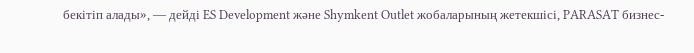бекітіп алады», — дейді ES Development және Shymkent Outlet жобаларының жетекшісі, PARASAT бизнес-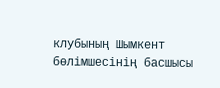клубының Шымкент бөлімшесінің басшысы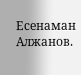Есенаман Алжанов.